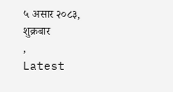५ असार २०८३, शुक्रबार
,
Latest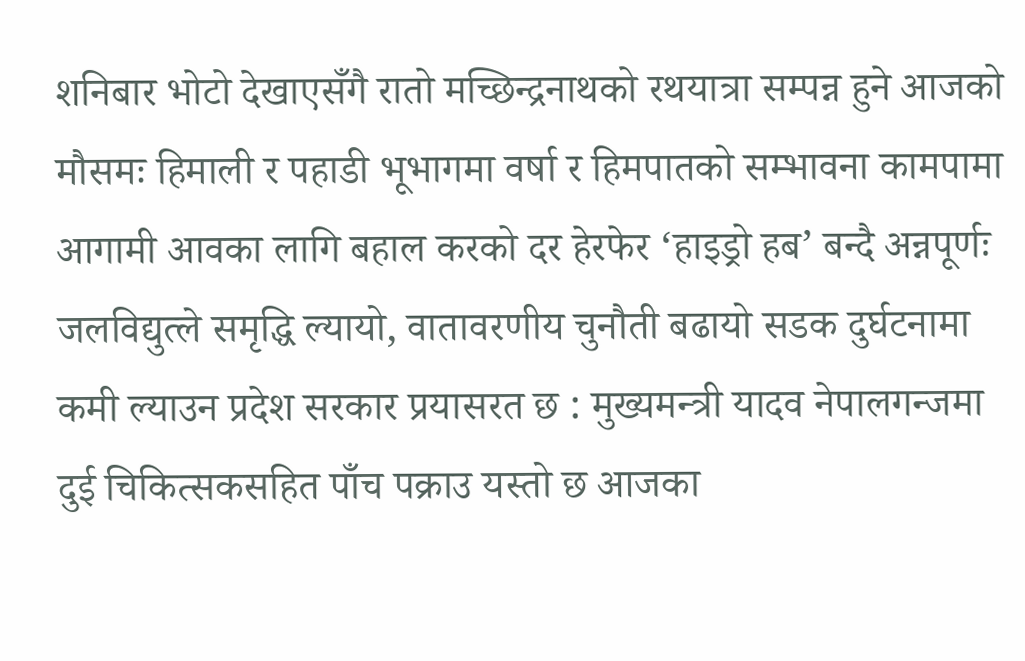शनिबार भोटो देखाएसँगै रातो मच्छिन्द्रनाथको रथयात्रा सम्पन्न हुने आजको मौसमः हिमाली र पहाडी भूभागमा वर्षा र हिमपातको सम्भावना कामपामा आगामी आवका लागि बहाल करको दर हेरफेर ‘हाइड्रो हब’ बन्दै अन्नपूर्णः जलविद्युत्ले समृद्धि ल्यायो, वातावरणीय चुनौती बढायो सडक दुर्घटनामा कमी ल्याउन प्रदेश सरकार प्रयासरत छ : मुख्यमन्त्री यादव नेपालगन्जमा दुई चिकित्सकसहित पाँच पक्राउ यस्तो छ आजका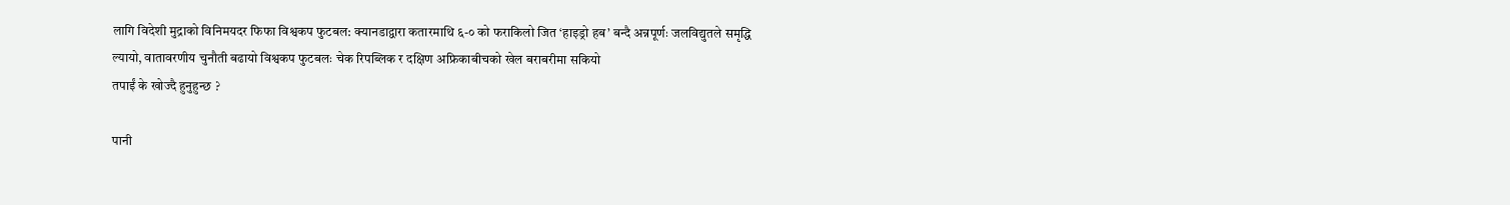लागि विदेशी मुद्राको विनिमयदर फिफा विश्वकप फुटबल: क्यानडाद्वारा कतारमाथि ६-० को फराकिलो जित ‘हाइड्रो हब’ बन्दै अन्नपूर्णः जलविद्युतले समृद्धि ल्यायो, वातावरणीय चुनौती बढायो विश्वकप फुटबलः चेक रिपब्लिक र दक्षिण अफ्रिकाबीचको खेल बराबरीमा सकियो
तपाईं के खोज्दै हुनुहुन्छ ?

पानी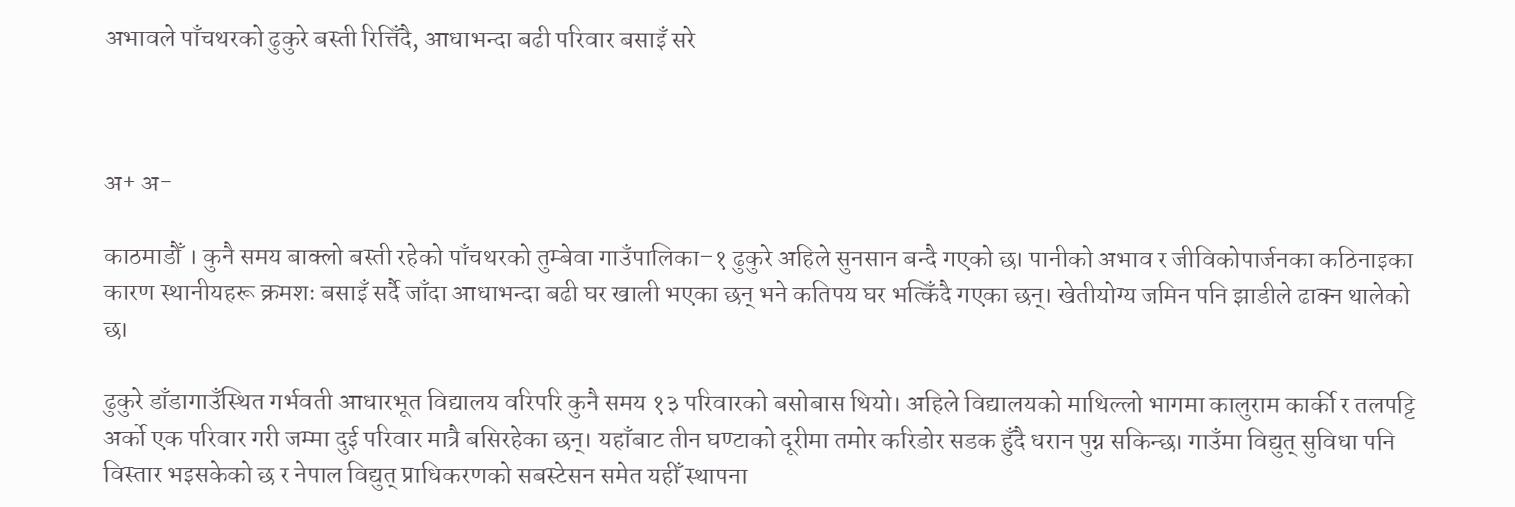अभावले पाँचथरको ढुकुरे बस्ती रित्तिँदै, आधाभन्दा बढी परिवार बसाइँ सरे



अ+ अ-

काठमाडौँ । कुनै समय बाक्लो बस्ती रहेको पाँचथरको तुम्बेवा गाउँपालिका–१ ढुकुरे अहिले सुनसान बन्दै गएको छ। पानीको अभाव र जीविकोपार्जनका कठिनाइका कारण स्थानीयहरू क्रमशः बसाइँ सर्दै जाँदा आधाभन्दा बढी घर खाली भएका छन् भने कतिपय घर भत्किँदै गएका छन्। खेतीयोग्य जमिन पनि झाडीले ढाक्न थालेको छ।

ढुकुरे डाँडागाउँस्थित गर्भवती आधारभूत विद्यालय वरिपरि कुनै समय १३ परिवारको बसोबास थियो। अहिले विद्यालयको माथिल्लो भागमा कालुराम कार्की र तलपट्टि अर्को एक परिवार गरी जम्मा दुई परिवार मात्रै बसिरहेका छन्। यहाँबाट तीन घण्टाको दूरीमा तमोर करिडोर सडक हुँदै धरान पुग्न सकिन्छ। गाउँमा विद्युत् सुविधा पनि विस्तार भइसकेको छ र नेपाल विद्युत् प्राधिकरणको सबस्टेसन समेत यहीँ स्थापना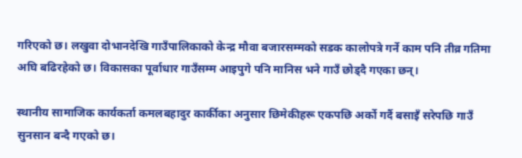गरिएको छ। लखुवा दोभानदेखि गाउँपालिकाको केन्द्र मौवा बजारसम्मको सडक कालोपत्रे गर्ने काम पनि तीव्र गतिमा अघि बढिरहेको छ। विकासका पूर्वाधार गाउँसम्म आइपुगे पनि मानिस भने गाउँ छोड्दै गएका छन्।

स्थानीय सामाजिक कार्यकर्ता कमलबहादुर कार्कीका अनुसार छिमेकीहरू एकपछि अर्को गर्दै बसाइँ सरेपछि गाउँ सुनसान बन्दै गएको छ।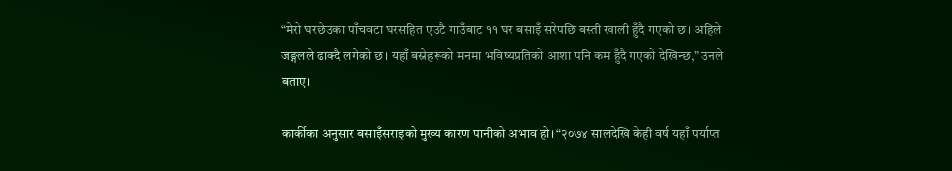“मेरो घरछेउका पाँचवटा घरसहित एउटै गाउँबाट ११ घर बसाइँ सरेपछि बस्ती खाली हुँदै गएको छ। अहिले जङ्गलले ढाक्दै लगेको छ। यहाँ बस्नेहरूको मनमा भविष्यप्रतिको आशा पनि कम हुँदै गएको देखिन्छ,” उनले बताए।

कार्कीका अनुसार बसाइँसराइको मुख्य कारण पानीको अभाव हो। “२०७४ सालदेखि केही वर्ष यहाँ पर्याप्त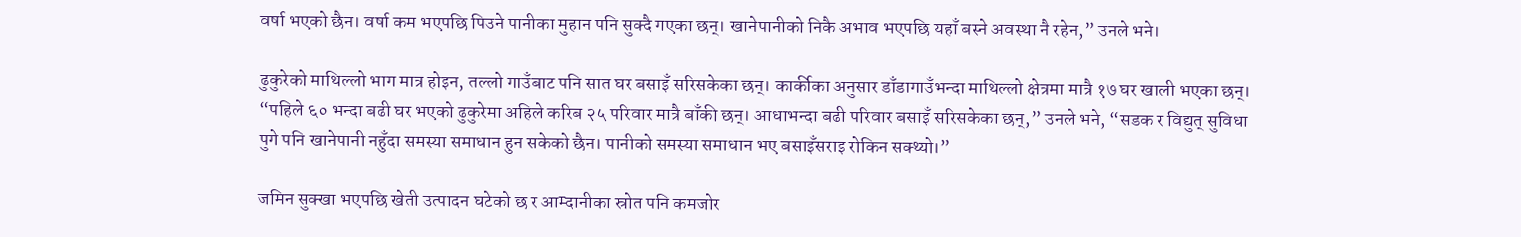वर्षा भएको छैन। वर्षा कम भएपछि पिउने पानीका मुहान पनि सुक्दै गएका छन्। खानेपानीको निकै अभाव भएपछि यहाँ बस्ने अवस्था नै रहेन,” उनले भने।

ढुकुरेको माथिल्लो भाग मात्र होइन, तल्लो गाउँबाट पनि सात घर बसाइँ सरिसकेका छन्। कार्कीका अनुसार डाँडागाउँभन्दा माथिल्लो क्षेत्रमा मात्रै १७ घर खाली भएका छन्। “पहिले ६० भन्दा बढी घर भएको ढुकुरेमा अहिले करिब २५ परिवार मात्रै बाँकी छन्। आधाभन्दा बढी परिवार बसाइँ सरिसकेका छन्,” उनले भने, “सडक र विद्युत् सुविधा पुगे पनि खानेपानी नहुँदा समस्या समाधान हुन सकेको छैन। पानीको समस्या समाधान भए बसाइँसराइ रोकिन सक्थ्यो।”

जमिन सुक्खा भएपछि खेती उत्पादन घटेको छ र आम्दानीका स्रोत पनि कमजोर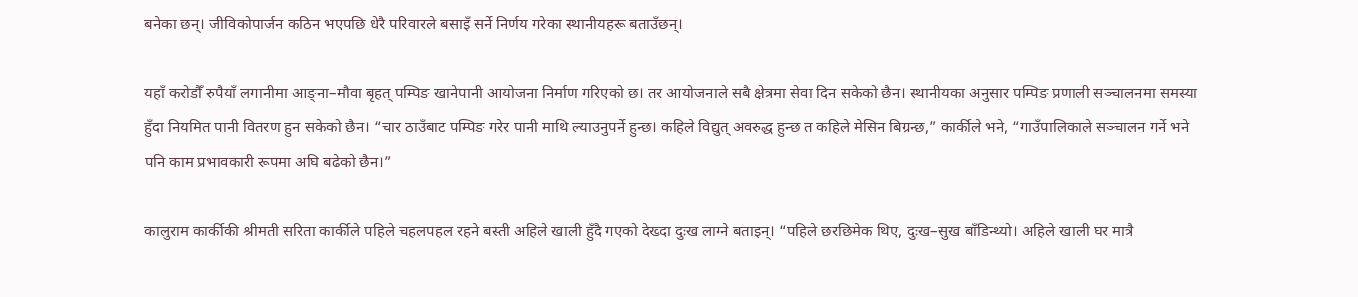बनेका छन्। जीविकोपार्जन कठिन भएपछि धेरै परिवारले बसाइँ सर्ने निर्णय गरेका स्थानीयहरू बताउँछन्।

यहाँ करोडौँ रुपैयाँ लगानीमा आङ्ना–मौवा बृहत् पम्पिङ खानेपानी आयोजना निर्माण गरिएको छ। तर आयोजनाले सबै क्षेत्रमा सेवा दिन सकेको छैन। स्थानीयका अनुसार पम्पिङ प्रणाली सञ्चालनमा समस्या हुँदा नियमित पानी वितरण हुन सकेको छैन। “चार ठाउँबाट पम्पिङ गरेर पानी माथि ल्याउनुपर्ने हुन्छ। कहिले विद्युत् अवरुद्ध हुन्छ त कहिले मेसिन बिग्रन्छ,” कार्कीले भने, “गाउँपालिकाले सञ्चालन गर्ने भने पनि काम प्रभावकारी रूपमा अघि बढेको छैन।”

कालुराम कार्कीकी श्रीमती सरिता कार्कीले पहिले चहलपहल रहने बस्ती अहिले खाली हुँदै गएको देख्दा दुःख लाग्ने बताइन्। “पहिले छरछिमेक थिए, दुःख–सुख बाँडिन्थ्यो। अहिले खाली घर मात्रै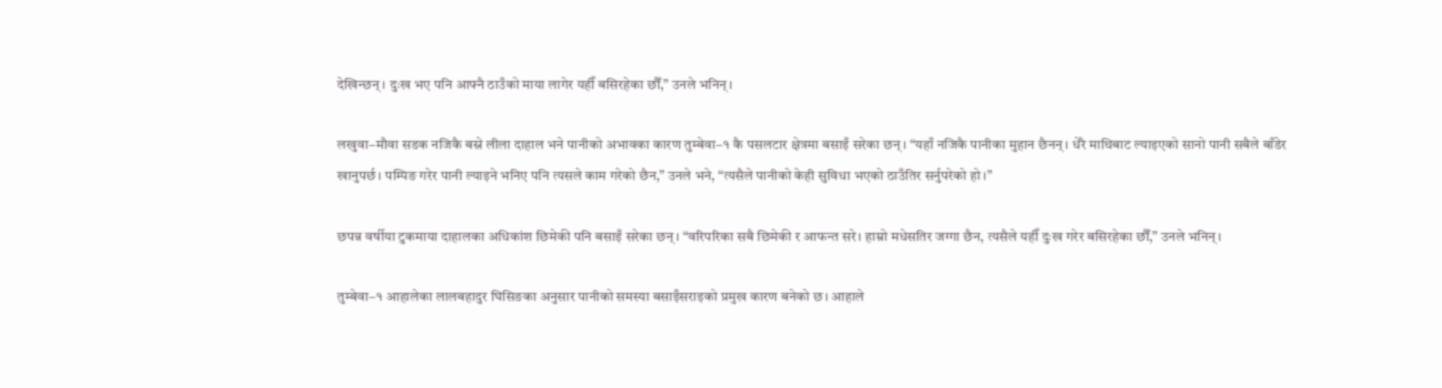देखिन्छन्। दुःख भए पनि आफ्नै ठाउँको माया लागेर यहीँ बसिरहेका छौँ,” उनले भनिन्।

लखुवा–मौवा सडक नजिकै बस्ने लीला दाहाल भने पानीको अभावका कारण तुम्बेवा–१ कै पसलटार क्षेत्रमा बसाइँ सरेका छन्। “यहाँ नजिकै पानीका मुहान छैनन्। धेरै माथिबाट ल्याइएको सानो पानी सबैले बाँडेर खानुपर्छ। पम्पिङ गरेर पानी ल्याइने भनिए पनि त्यसले काम गरेको छैन,” उनले भने, “त्यसैले पानीको केही सुविधा भएको ठाउँतिर सर्नुपरेको हो।”

छपन्न वर्षीया टुकमाया दाहालका अधिकांश छिमेकी पनि बसाइँ सरेका छन्। “वरिपरिका सबै छिमेकी र आफन्त सरे। हाम्रो मधेसतिर जग्गा छैन, त्यसैले यहीँ दुःख गरेर बसिरहेका छौँ,” उनले भनिन्।

तुम्बेवा–१ आहालेका लालबहादुर घिसिङका अनुसार पानीको समस्या बसाइँसराइको प्रमुख कारण बनेको छ। आहाले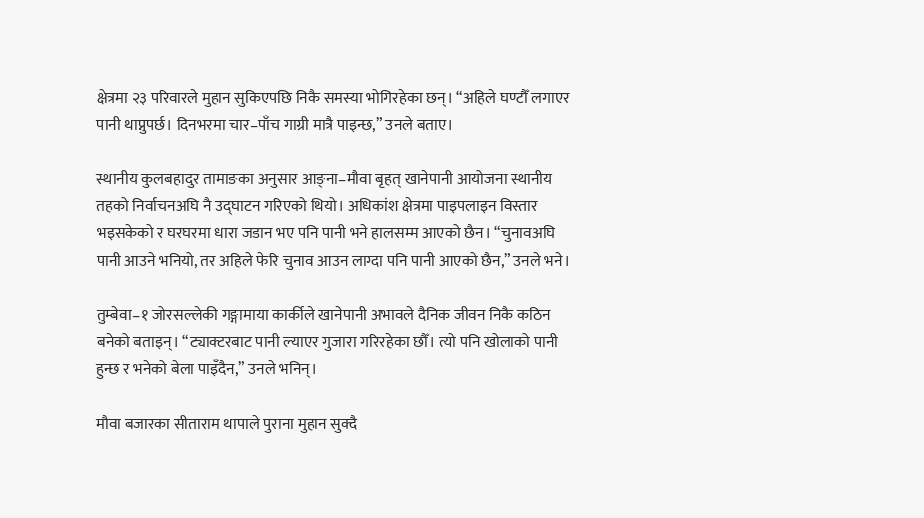क्षेत्रमा २३ परिवारले मुहान सुकिएपछि निकै समस्या भोगिरहेका छन्। “अहिले घण्टौँ लगाएर पानी थाप्नुपर्छ। दिनभरमा चार–पाँच गाग्री मात्रै पाइन्छ,” उनले बताए।

स्थानीय कुलबहादुर तामाङका अनुसार आङ्ना–मौवा बृहत् खानेपानी आयोजना स्थानीय तहको निर्वाचनअघि नै उद्घाटन गरिएको थियो। अधिकांश क्षेत्रमा पाइपलाइन विस्तार भइसकेको र घरघरमा धारा जडान भए पनि पानी भने हालसम्म आएको छैन। “चुनावअघि पानी आउने भनियो, तर अहिले फेरि चुनाव आउन लाग्दा पनि पानी आएको छैन,” उनले भने।

तुम्बेवा–१ जोरसल्लेकी गङ्गामाया कार्कीले खानेपानी अभावले दैनिक जीवन निकै कठिन बनेको बताइन्। “ट्याक्टरबाट पानी ल्याएर गुजारा गरिरहेका छौँ। त्यो पनि खोलाको पानी हुन्छ र भनेको बेला पाइँदैन,” उनले भनिन्।

मौवा बजारका सीताराम थापाले पुराना मुहान सुक्दै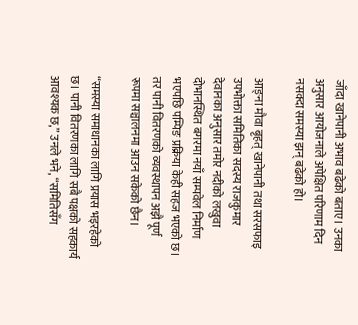जाँदा खानेपानी अभाव बढेको बताए। उनका अनुसार आयोजनाले अपेक्षित परिणाम दिन नसक्दा समस्या झन् बढेको हो।

आङ्ना मौवा बृहत् खानेपानी तथा सरसफाइ उपभोक्ता समितिका सदस्य राजकुमार देवानका अनुसार तमोर नदीको लखुवा दोभानस्थित बगरमा नयाँ सम्पवेल निर्माण भएपछि पम्पिङ प्रक्रिया केही सहज भएको छ। तर पानी वितरणको व्यवस्थापन अझै पूर्ण रूपमा सञ्चालनमा आउन सकेको छैन।

“समस्या समाधानका लागि प्रयास भइरहेको छ। पानी वितरणका लागि सबै पक्षको सहकार्य आवश्यक छ,” उनले भने, “समितिसँग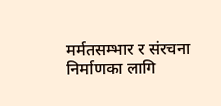मर्मतसम्भार र संरचना निर्माणका लागि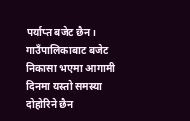पर्याप्त बजेट छैन। गाउँपालिकाबाट बजेट निकासा भएमा आगामी दिनमा यस्तो समस्या दोहोरिने छैन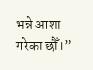भन्ने आशा गरेका छौँ।”